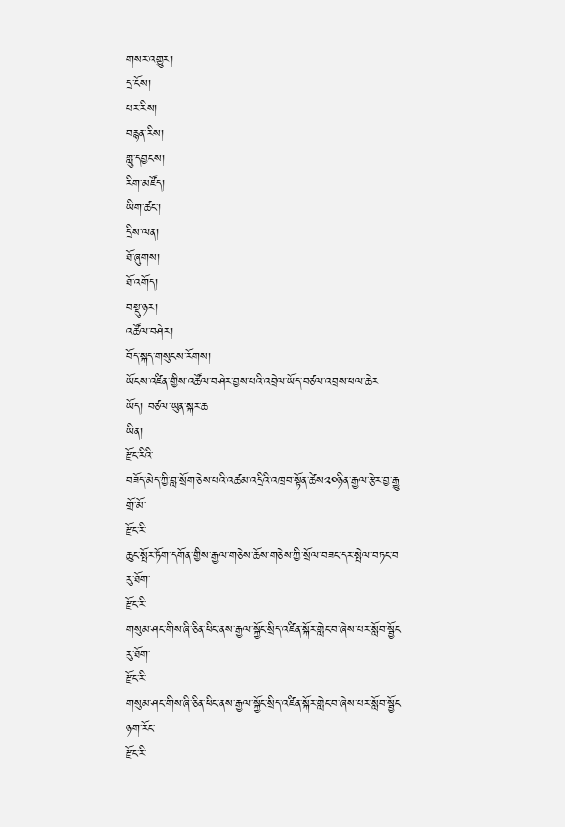གསར་འགྱུར།
དྲ་ངོས།
པར་རིས།
བརྙན་རིས།
གླུ་དབྱངས།
རིག་མཛོད།
ཡིག་ཚང་།
དྲིས་ལན།
ཐོ་ཞུགས།
ཐོ་འགོད།
བསྡུ་ཉར།
འཚོལ་བཤེར།
བོད་སྐད་གསུངས་རོགས།
ཡོངས་འཛིན་གྱིས་འཚོལ་བཤེར་བྱས་པའི་འབྲེལ་ཡོད་བཙལ་འབྲས་ཕལ་ཆེར
ཡོད། བཙལ་ཡུན་སྐར་ཆ
ཡིན།
རྫོང་རིའི་
བཟོད་མེད་ཀྱི་བླ་སྲོག་ཅེས་པའི་འཚམ་འདྲིའི་འཁྲབ་སྟོན་ཚེས༢༠ཉིན་རྒྱལ་རྩེར་བྱ་རྒྱུ
གྲོ་མོ་
རྫོང་རི་
ཆུང་སྤོར་ཏོག་དགོན་གྱིས་རྒྱལ་གཅེས་ཆོས་གཅེས་ཀྱི་སྲོལ་བཟང་དར་སྤེལ་བཏང་བ
རུ་ཐོག་
རྫོང་རི་
གསུམ་ཤང་གིས་ཞི་ཅིན་ཕིང་ནས་རྒྱལ་སྐྱོང་སྲིད་འཛིན་སྐོར་གླེང་བ་ཞེས་པར་སློབ་སྦྱོང
རུ་ཐོག་
རྫོང་རི་
གསུམ་ཤང་གིས་ཞི་ཅིན་ཕིང་ནས་རྒྱལ་སྐྱོང་སྲིད་འཛིན་སྐོར་གླེང་བ་ཞེས་པར་སློབ་སྦྱོང
ཉག་རོང་
རྫོང་རི་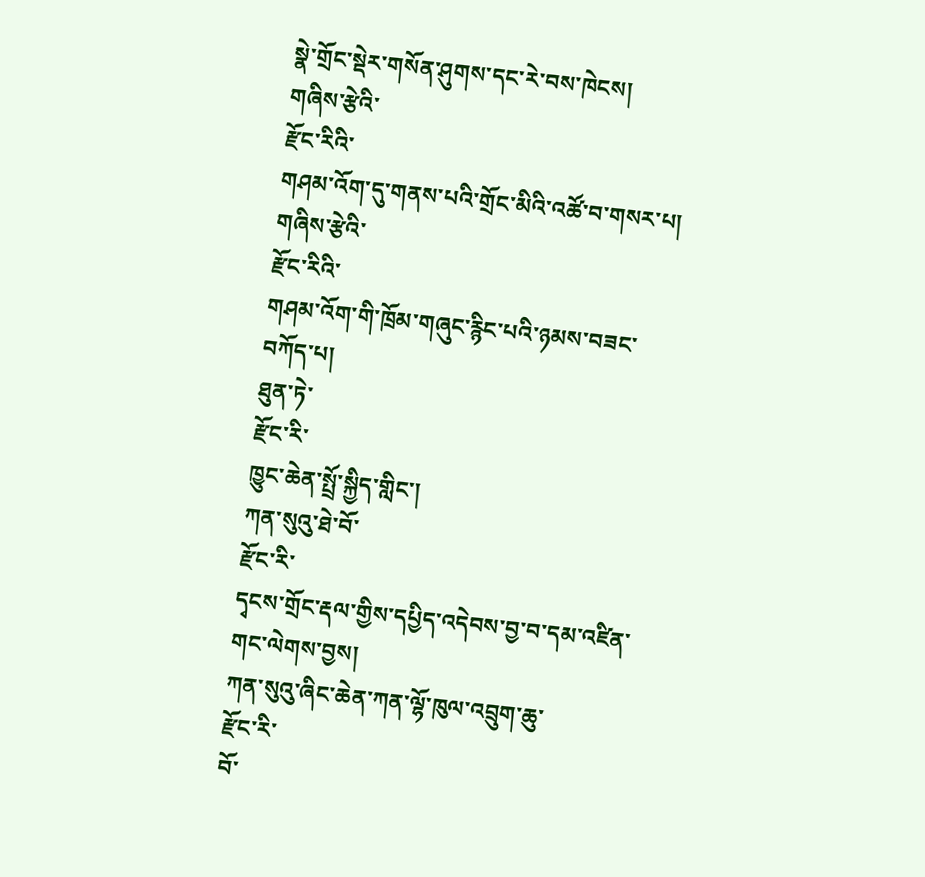སྣེ་གྲོང་སྡེར་གསོན་ཤུགས་དང་རེ་བས་ཁེངས།
གཞིས་རྩེའི་
རྫོང་རིའི་
གཤམ་འོག་དུ་གནས་པའི་གྲོང་མིའི་འཚོ་བ་གསར་པ།
གཞིས་རྩེའི་
རྫོང་རིའི་
གཤམ་འོག་གི་ཁྲོམ་གཞུང་རྙིང་པའི་ཉམས་བཟང་བཀོད་པ།
ཐུན་ཏེ་
རྫོང་རི་
ཁྱུང་ཆེན་སྤྲོ་སྐྱིད་གླིང་།
ཀན་སུའུ་ཐེ་བོ་
རྫོང་རི་
དྭངས་གྲོང་རྡལ་གྱིས་དཔྱིད་འདེབས་བྱ་བ་དམ་འཛིན་གང་ལེགས་བྱས།
ཀན་སུའུ་ཞིང་ཆེན་ཀན་ལྷོ་ཁུལ་འབྲུག་ཆུ་
རྫོང་རི་
བོ་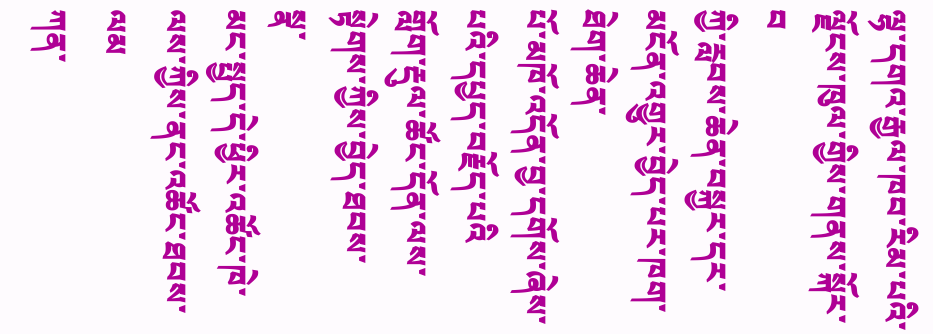ལྷ་དགའ་རྒྱལ་ཁབ་རིམ་པའི་ལྗོངས་ཁུལ་གྱིས་གནས་སྐོར་བ
ཀྱི་རླབས་ཆེན་བསྐྱར་དར་མངོན་འགྱུར་བྱེད་པར་ཁག་
ཐེག་ཆེན་
པོ་མཁོ་འདོན་བྱ་དགོས་ཞེས་པའི་དཔྱད་བརྗོད་པའི
གློག་རྡུལ་ཚོང་དོན་ལས་སྟེགས་ཀྱིས་བྱེད་ཐབས་
སྣ་
མང་སྤྱད་དེ་ཕྱིར་འཚོང་ཁེ་ལས་ཀྱིས་ནང་འཚོང་ཐབས་ལམ
ཀན་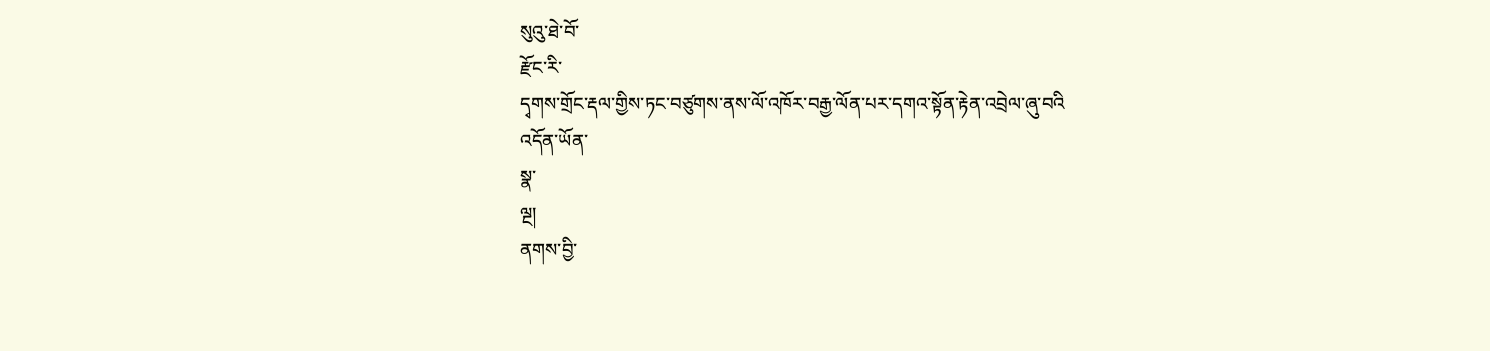སུའུ་ཐེ་བོ་
རྫོང་རི་
དྭགས་གྲོང་རྡལ་གྱིས་ཏང་བཙུགས་ནས་ལོ་འཁོར་བརྒྱ་ལོན་པར་དགའ་སྟོན་རྟེན་འབྲེལ་ཞུ་བའི
འདོན་ཡོན་
སྣ་
ལྔ།
ནགས་བྱི་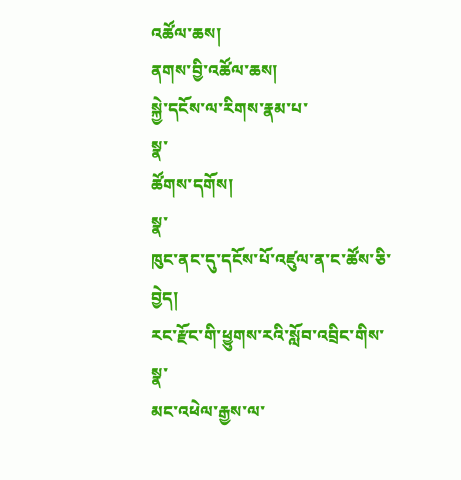འཚོལ་ཆས།
ནགས་བྱི་འཚོལ་ཆས།
སྐྱེ་དངོས་ལ་རིགས་རྣམ་པ་
སྣ་
ཚོགས་དགོས།
སྣ་
ཁུང་ནང་དུ་དངོས་པོ་འཛུལ་ན་ང་ཚོས་ཅི་བྱེད།
རང་རྫོང་གི་ཕྱུགས་རའི་སློབ་འབྲིང་གིས་
སྣ་
མང་འཕེལ་རྒྱས་ལ་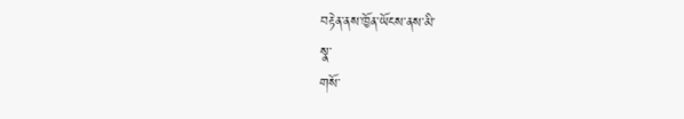བརྟེན་ནས་ཁྱོན་ཡོངས་ནས་མི་
སྣ་
གསོ་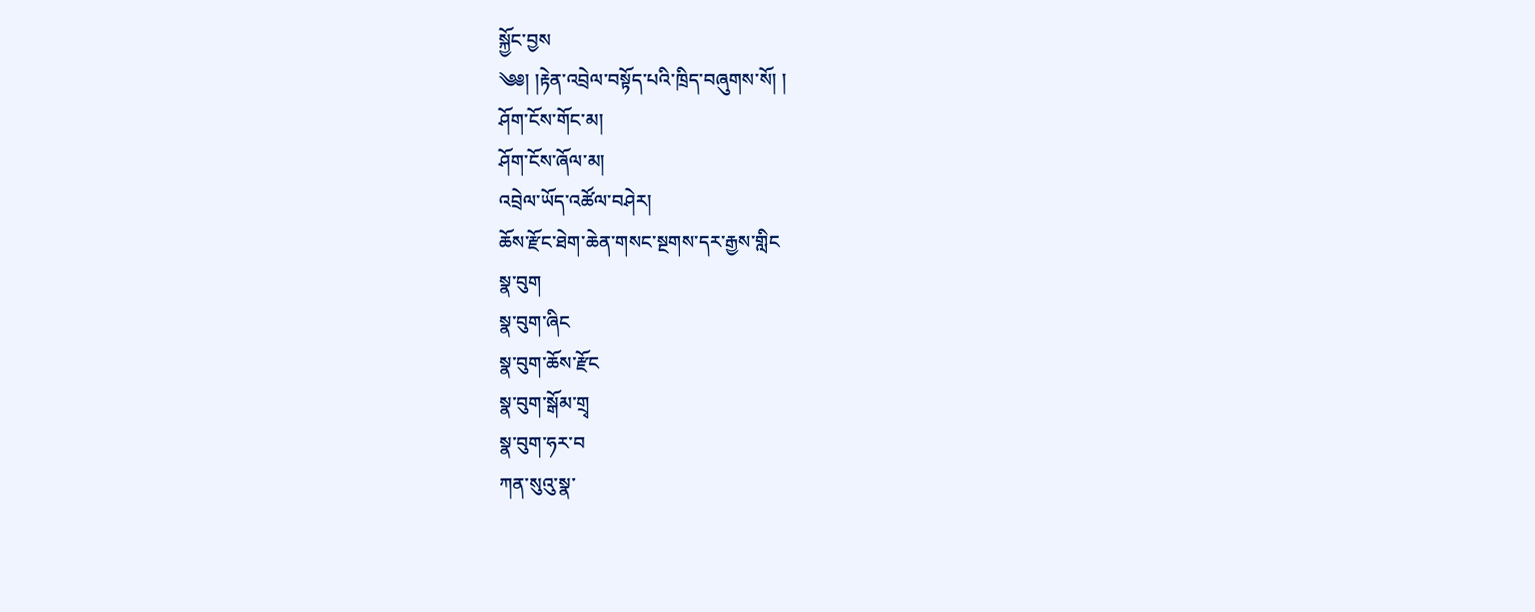སྐྱོང་བྱས
༄༅། །རྟེན་འབྲེལ་བསྟོད་པའི་ཁྲིད་བཞུགས་སོ། །
ཤོག་ངོས་གོང་མ།
ཤོག་ངོས་ཞོལ་མ།
འབྲེལ་ཡོད་འཚོལ་བཤེར།
ཆོས་རྫོང་ཐེག་ཆེན་གསང་སྔགས་དར་རྒྱས་གླིང
སྣ་བུག
སྣ་བུག་ཞིང
སྣ་བུག་ཆོས་རྫོང
སྣ་བུག་སྒོམ་གྲྭ
སྣ་བུག་ཧར་བ
ཀན་སུའུ་སྣ་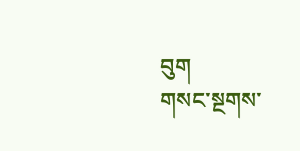བུག
གསང་སྔགས་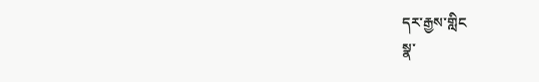དར་རྒྱས་གླིང
སྣ་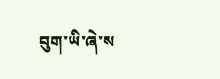བུག་ཡི་ཞེ་ས